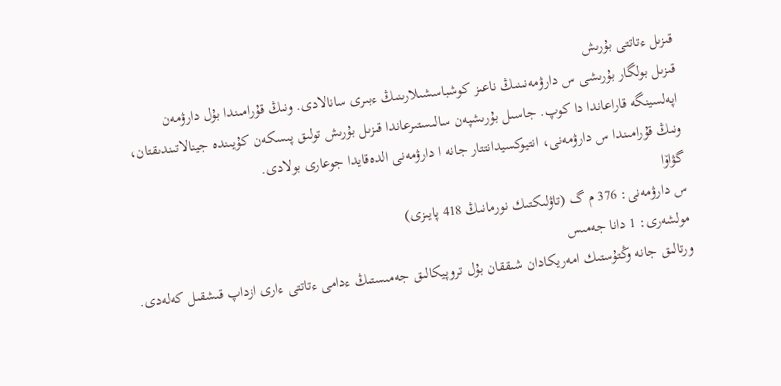قىزىل ءتاتتى بۇرىش
قىزىل بولگار بۇرىشى س دارۋمەنىنىڭ ناعىز كوشباسشىلارىنىڭ ءبىرى سانالادى. ونىڭ قۇرامىندا بۇل دارۋمەن اپەلسينگە قاراعاندا دا كوپ. جاسىل بۇرىشپەن سالىستىرعاندا قىزىل بۇرىش تولىق پىسكەن كۇيىندە جينالاتىندىقتان، ونىڭ قۇرامىندا س دارۋمەنى، انتيوكسيدانتتار جانە ا دارۋمەنى الدەقايدا جوعارى بولادى.
گۋاۆا
س دارۋمەنى: 376 م گ (تاۋلىكتىك نورمانىڭ 418 پايىزى)
مولشەرى: 1 دانا جەمىس
ورتالىق جانە وڭتۇستىك امەريكادان شىققان بۇل تروپيكالىق جەمىستىڭ ءدامى ءتاتتى ءارى ازداپ قىشقىل كەلەدى.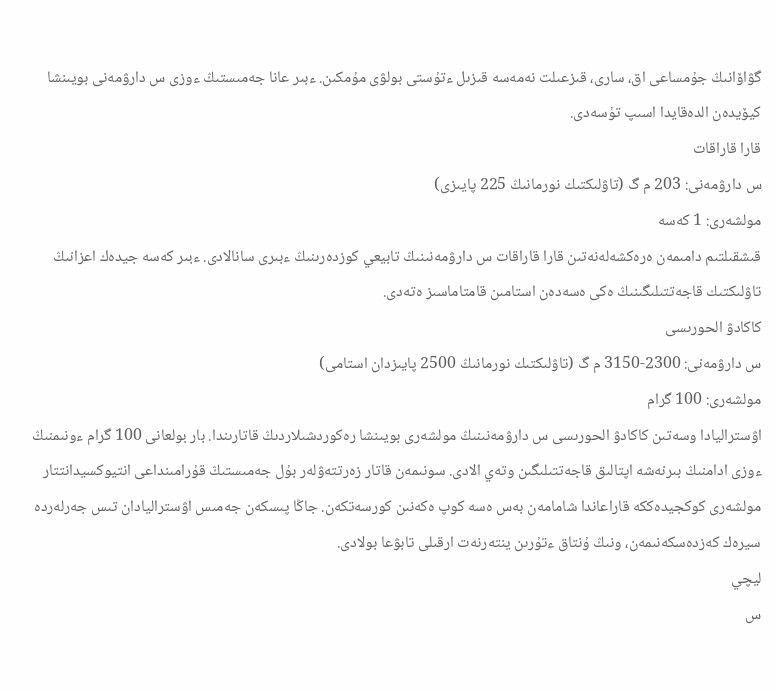گۋاۆانىڭ جۇمساعى اق، سارى، قىزعىلت نەمەسە قىزىل ءتۇستى بولۋى مۇمكىن. ءبىر عانا جەمىستىڭ ءوزى س دارۋمەنى بويىنشا كيۆيدەن الدەقايدا اسىپ تۇسەدى.
قارا قاراقات
س دارۋمەنى: 203 م گ (تاۋلىكتىك نورمانىڭ 225 پايىزى)
مولشەرى: 1 كەسە
قىشقىلتىم دامىمەن ەرەكشەلەنەتىن قارا قاراقات س دارۋمەنىنىڭ تابيعي كوزدەرىنىڭ ءبىرى سانالادى. ءبىر كەسە جيدەك اعزانىڭ تاۋلىكتىك قاجەتتىلىگىنىڭ ەكى ەسەدەن استامىن قامتاماسىز ەتەدى.
كاكادۋ الحورىسى
س دارۋمەنى: 2300-3150 م گ (تاۋلىكتىك نورمانىڭ 2500 پايىزدان استامى)
مولشەرى: 100 گرام
اۋستراليادا وسەتىن كاكادۋ الحورىسى س دارۋمەنىنىڭ مولشەرى بويىنشا رەكوردشىلاردىڭ قاتارىندا. بار بولعانى 100 گرام ءونىمنىڭ ءوزى ادامنىڭ بىرنەشە اپتالىق قاجەتتىلىگىن وتەي الادى. سونىمەن قاتار زەرتتەۋلەر بۇل جەمىستىڭ قۇرامىنداعى انتيوكسيدانتتار مولشەرى كوكجيدەككە قاراعاندا شامامەن بەس ەسە كوپ ەكەنىن كورسەتكەن. جاڭا پىسكەن جەمىس اۋستراليادان تىس جەرلەردە سيرەك كەزدەسكەنىمەن، ونىڭ ۇنتاق ءتۇرىن ينتەرنەت ارقىلى تابۋعا بولادى.
ليچي
س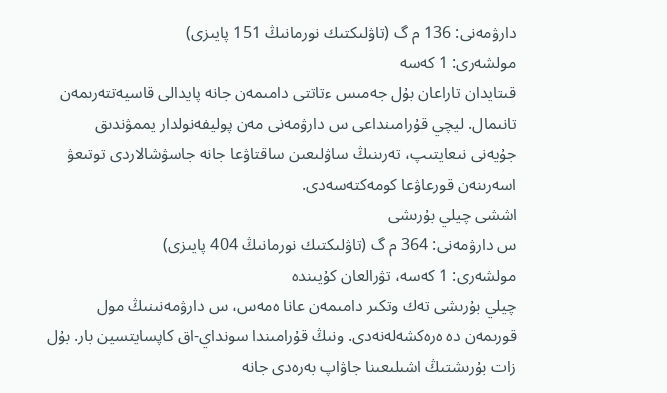دارۋمەنى: 136 م گ (تاۋلىكتىك نورمانىڭ 151 پايىزى)
مولشەرى: 1 كەسە
قىتايدان تاراعان بۇل جەمىس ءتاتتى دامىمەن جانە پايدالى قاسيەتتەرىمەن تانىمال. ليچي قۇرامىنداعى س دارۋمەنى مەن پوليفەنولدار يممۋندىق جۇيەنى نىعايتىپ، تەرىنىڭ ساۋلىعىن ساقتاۋعا جانە جاسۋشالاردى توتىعۋ اسەرىنەن قورعاۋعا كومەكتەسەدى.
اششى چيلي بۇرىشى
س دارۋمەنى: 364 م گ (تاۋلىكتىك نورمانىڭ 404 پايىزى)
مولشەرى: 1 كەسە، تۋرالعان كۇيىندە
چيلي بۇرىشى تەك وتكىر دامىمەن عانا ەمەس، س دارۋمەنىنىڭ مول قورىمەن دە ەرەكشەلەنەدى. ونىڭ قۇرامىندا سونداي-اق كاپسايتسين بار. بۇل زات بۇرىشتىڭ اشىلىعىنا جاۋاپ بەرەدى جانە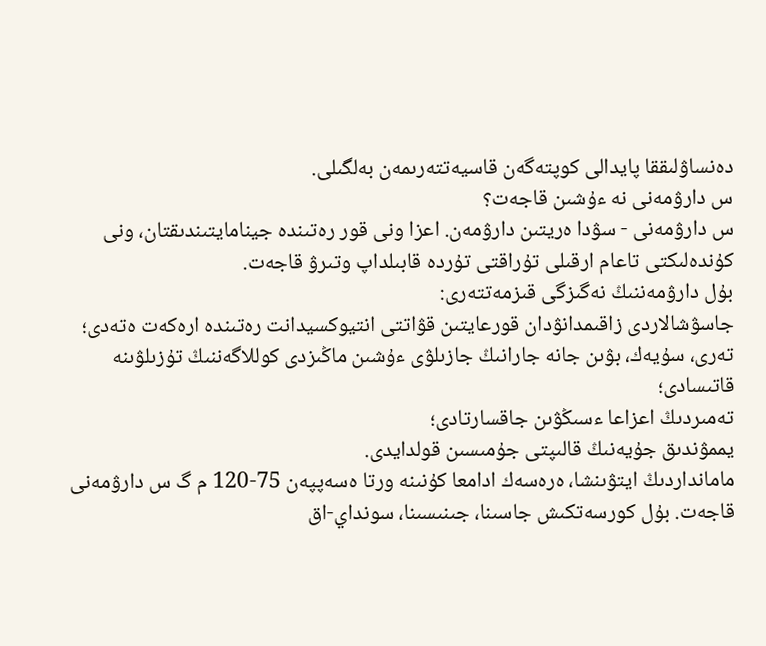دەنساۋلىققا پايدالى كوپتەگەن قاسيەتتەرىمەن بەلگىلى.
س دارۋمەنى نە ءۇشىن قاجەت؟
س دارۋمەنى - سۋدا ەريتىن دارۋمەن. اعزا ونى قور رەتىندە جينامايتىندىقتان، ونى كۇندەلىكتى تاعام ارقىلى تۇراقتى تۇردە قابىلداپ وتىرۋ قاجەت.
بۇل دارۋمەننىڭ نەگىزگى قىزمەتتەرى:
جاسۋشالاردى زاقىمدانۋدان قورعايتىن قۋاتتى انتيوكسيدانت رەتىندە ارەكەت ەتەدى؛
تەرى، سۇيەك، بۋىن جانە جارانىڭ جازىلۋى ءۇشىن ماڭىزدى كوللاگەننىڭ تۇزىلۋىنە قاتىسادى؛
تەمىردىڭ اعزاعا ءسىڭۋىن جاقسارتادى؛
يممۋندىق جۇيەنىڭ قالىپتى جۇمىسىن قولدايدى.
مامانداردىڭ ايتۋىنشا، ەرەسەك ادامعا كۇنىنە ورتا ەسەپپەن 75-120 م گ س دارۋمەنى قاجەت. بۇل كورسەتكىش جاسىنا، جىنىسىنا، سونداي-اق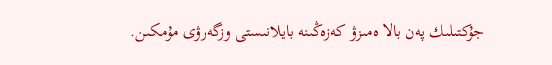جۇكتىلىك پەن بالا ەمىزۋ كەزەڭىنە بايلانىستى وزگەرۋى مۇمكىن.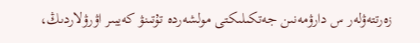زەرتتەۋلەر س دارۋمەنىن جەتكىلىكتى مولشەردە تۇتىنۋ كەيبىر اۋرۋلاردىڭ،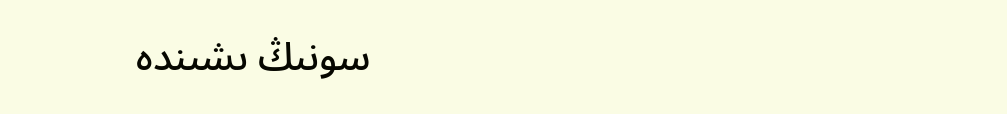سونىڭ ىشىندە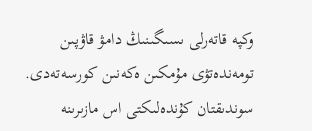وكپە قاتەرلى ىسىگىنىڭ دامۋ قاۋپىن تومەندەتۋى مۇمكىن ەكەنىن كورسەتەدى. سوندىقتان كۇندەلىكتى اس مازىرىنە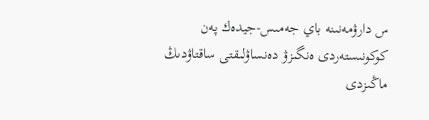س دارۋمەنىنە باي جەمىس-جيدەك پەن كوكونىستەردى ەنگىزۋ دەنساۋلىقتى ساقتاۋدىڭ ماڭىزدى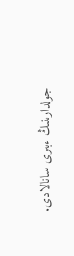جولدارىنىڭ ءبىرى سانالادى.